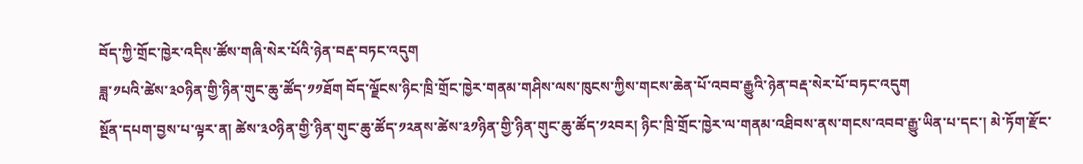བོད་ཀྱི་གྲོང་ཁྱེར་འདིས་ཚོས་གཞི་སེར་པོའི་ཉེན་བརྡ་བཏང་འདུག
ཟླ་༡པའི་ཚེས་༣༠ཉིན་གྱི་ཉིན་གུང་ཆུ་ཚོད་༡༡ཐོག བོད་ལྗོངས་ཉིང་ཁྲི་གྲོང་ཁྱེར་གནམ་གཤིས་ལས་ཁུངས་ཀྱིས་གངས་ཆེན་པོ་འབབ་རྒྱུའི་ཉེན་བརྡ་སེར་པོ་བཏང་འདུག
སྔོན་དཔག་བྱས་པ་ལྟར་ན། ཚེས་༣༠ཉིན་གྱི་ཉིན་གུང་ཆུ་ཚོད་༡༢ནས་ཚེས་༣༡ཉིན་གྱི་ཉིན་གུང་ཆུ་ཚོད་༡༢བར། ཉིང་ཁྲི་གྲོང་ཁྱེར་ལ་གནམ་འཐིབས་ནས་གངས་འབབ་རྒྱུ་ཡིན་པ་དང་། མེ་ཏོག་རྫོང་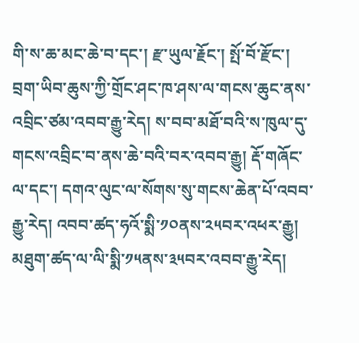གི་ས་ཆ་མང་ཆེ་བ་དང་། རྫ་ཡུལ་རྗོང་། སྤོ་བོ་རྫོང་། བྲག་ཡིབ་ཆུས་ཀྱི་གྲོང་ཤང་ཁ་ཤས་ལ་གངས་ཆུང་ནས་འབྲིང་ཙམ་འབབ་རྒྱུ་རེད། ས་བབ་མཐོ་བའི་ས་ཁུལ་དུ་གངས་འབྲིང་བ་ནས་ཆེ་བའི་བར་འབབ་རྒྱུ། རྡོ་གཞོང་ལ་དང་། དགའ་ལུང་ལ་སོགས་སུ་གངས་ཆེན་པོ་འབབ་རྒྱུ་རེད། འབབ་ཚད་ཧའོ་སྨི་༡༠ནས་༢༥བར་འཕར་རྒྱུ། མཐུག་ཚད་ལ་ལི་སྨི་༡༥ནས་༣༥བར་འབབ་རྒྱུ་རེད།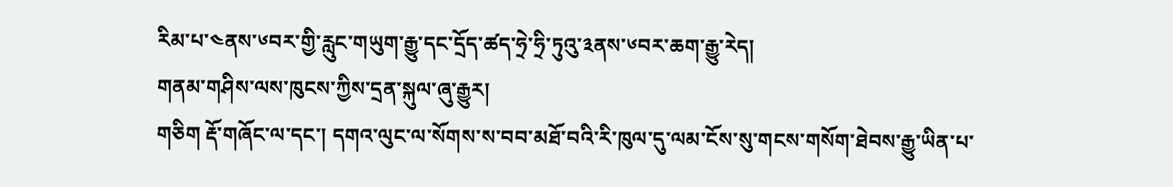རིམ་པ་༤ནས་༦བར་གྱི་རླུང་གཡུག་རྒྱུ་དང་དྲོད་ཚད་ཧྲེ་ཧྲི་ཏུའུ་༣ནས་༦བར་ཆག་རྒྱུ་རེད།
གནམ་གཤིས་ལས་ཁུངས་ཀྱིས་དྲན་སྐུལ་ཞུ་རྒྱུར།
གཅིག རྡོ་གཞོང་ལ་དང་། དགའ་ལུང་ལ་སོགས་ས་བབ་མཐོ་བའི་རི་ཁུལ་དུ་ལམ་ངོས་སུ་གངས་གསོག་ཐེབས་རྒྱུ་ཡིན་པ་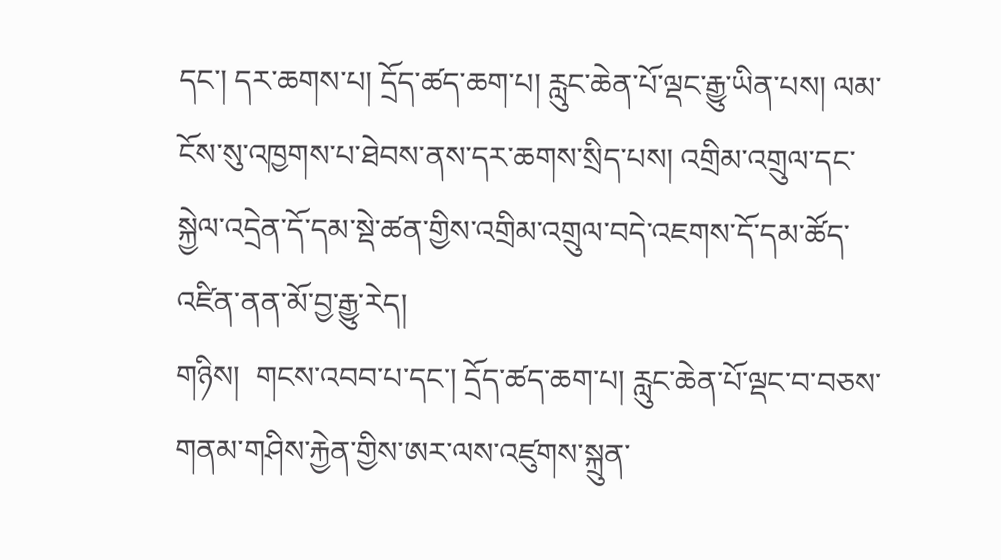དང་། དར་ཆགས་པ། དྲོད་ཚད་ཆག་པ། རླུང་ཆེན་པོ་ལྡང་རྒྱུ་ཡིན་པས། ལམ་ངོས་སུ་འཁྱགས་པ་ཐེབས་ནས་དར་ཆགས་སྲིད་པས། འགྲིམ་འགྲུལ་དང་སྐྱེལ་འདྲེན་དོ་དམ་སྡེ་ཚན་གྱིས་འགྲིམ་འགྲུལ་བདེ་འཇགས་དོ་དམ་ཚོད་འཛིན་ནན་མོ་བྱ་རྒྱུ་རེད།
གཉིས།  གངས་འབབ་པ་དང་། དྲོད་ཚད་ཆག་པ། རླུང་ཆེན་པོ་ལྡང་བ་བཅས་གནམ་གཤིས་རྐྱེན་གྱིས་ཨར་ལས་འཛུགས་སྐྲུན་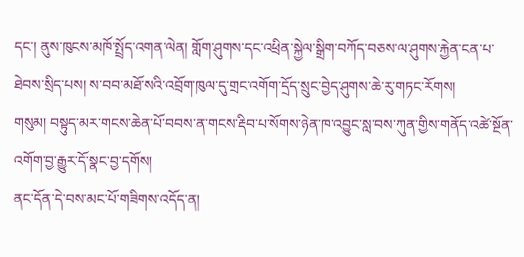དང་། ནུས་ཁུངས་མཁོ་སྤྲོད་འགན་ལེན། གློག་ཤུགས་དང་འཕྲིན་སྐྱེལ་སྒྲིག་བཀོད་བཅས་ལ་ཤུགས་རྐྱེན་ངན་པ་ཐེབས་སྲིད་པས། ས་བབ་མཐོ་སའི་འབྲོག་ཁུལ་དུ་གྲང་འགོག་དྲོད་སྲུང་བྱེད་ཤུགས་ཆེ་རུ་གཏང་རོགས།
གསུམ། བསྟུད་མར་གངས་ཆེན་པོ་བབས་ན་གངས་རྡིབ་པ་སོགས་ཉེན་ཁ་འབྱུང་སླ་བས་ཀུན་གྱིས་གནོད་འཚེ་སྔོན་འགོག་བྱ་རྒྱུར་དོ་སྣང་བྱ་དགོས།
ནང་དོན་དེ་བས་མང་པོ་གཟིགས་འདོད་ན།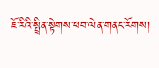ཇོ་རིའི་སྤྲིན་སྟེགས་ཕབ་ལེན་གནང་རོགས།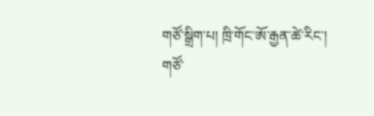གཙོ་སྒྲིག་པ། ཁྲི་གོང་ཨོ་རྒྱན་ཚེ་རིང་།
གཙོ་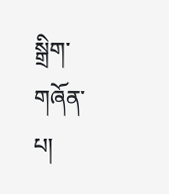སྒྲིག་གཞོན་པ།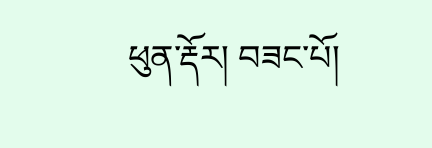ཕུན་རྡོར། བཟང་པོ།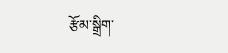རྩོམ་སྒྲིག་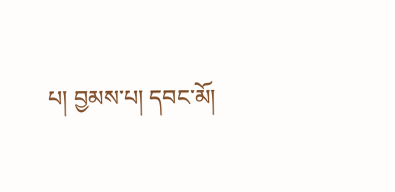པ། བྱམས་པ། དབང་མོ།